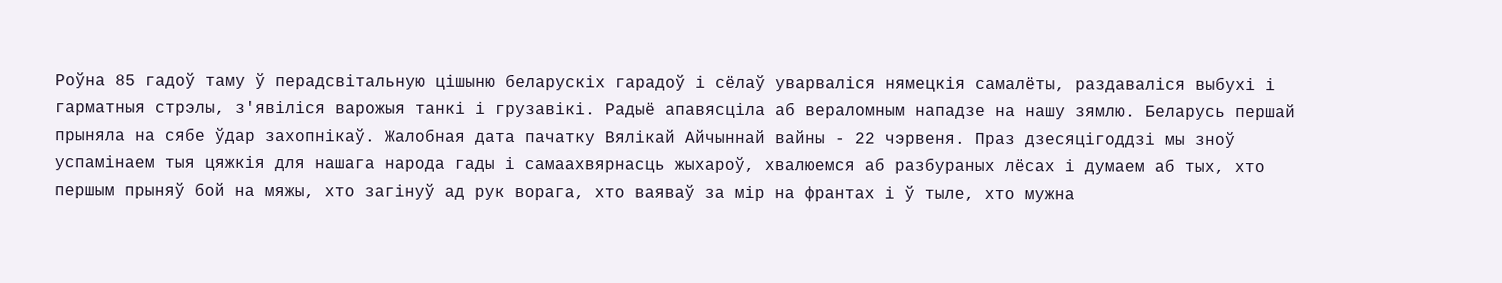Роўна 85 гадоў таму ў перадсвітальную цішыню беларускіх гарадоў і сёлаў уварваліся нямецкія самалёты, раздаваліся выбухі і гарматныя стрэлы, з'явіліся варожыя танкі і грузавікі. Радыё апавясціла аб вераломным нападзе на нашу зямлю. Беларусь першай прыняла на сябе ўдар захопнікаў. Жалобная дата пачатку Вялікай Айчыннай вайны - 22 чэрвеня. Праз дзесяцігоддзі мы зноў успамінаем тыя цяжкія для нашага народа гады і самаахвярнасць жыхароў, хвалюемся аб разбураных лёсах і думаем аб тых, хто першым прыняў бой на мяжы, хто загінуў ад рук ворага, хто ваяваў за мір на франтах і ў тыле, хто мужна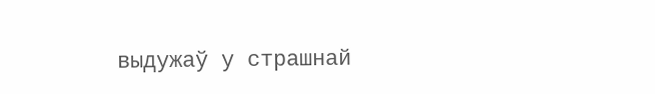выдужаў у страшнай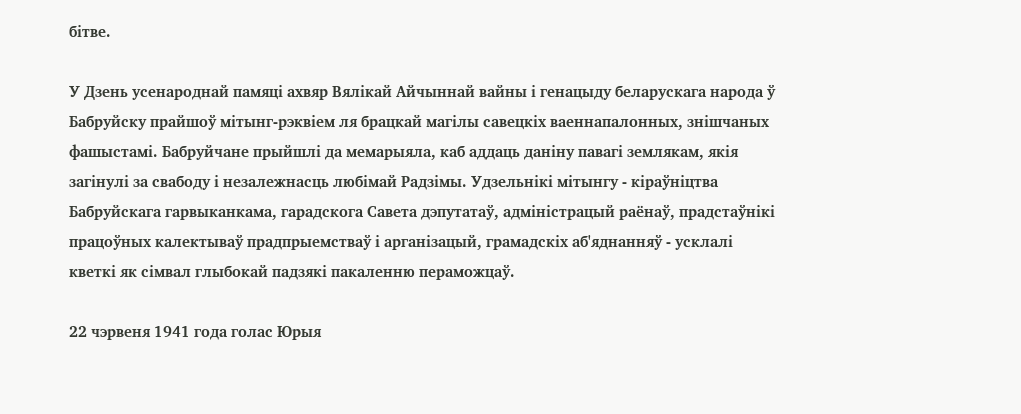бітве.

У Дзень усенароднай памяці ахвяр Вялікай Айчыннай вайны і генацыду беларускага народа ў Бабруйску прайшоў мітынг-рэквіем ля брацкай магілы савецкіх ваеннапалонных, знішчаных фашыстамі. Бабруйчане прыйшлі да мемарыяла, каб аддаць даніну павагі землякам, якія загінулі за свабоду і незалежнасць любімай Радзімы. Удзельнікі мітынгу - кіраўніцтва Бабруйскага гарвыканкама, гарадскога Савета дэпутатаў, адміністрацый раёнаў, прадстаўнікі працоўных калектываў прадпрыемстваў і арганізацый, грамадскіх аб'яднанняў - усклалі кветкі як сімвал глыбокай падзякі пакаленню пераможцаў.

22 чэрвеня 1941 года голас Юрыя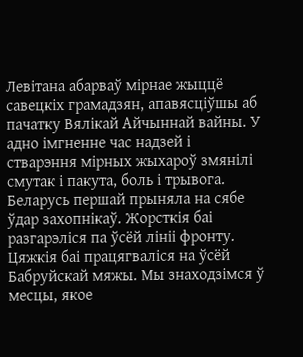Левітана абарваў мірнае жыццё савецкіх грамадзян, апавясціўшы аб пачатку Вялікай Айчыннай вайны. У адно імгненне час надзей і стварэння мірных жыхароў змянілі смутак і пакута, боль і трывога. Беларусь першай прыняла на сябе ўдар захопнікаў. Жорсткія баі разгарэліся па ўсёй лініі фронту. Цяжкія баі працягваліся на ўсёй Бабруйскай мяжы. Мы знаходзімся ў месцы, якое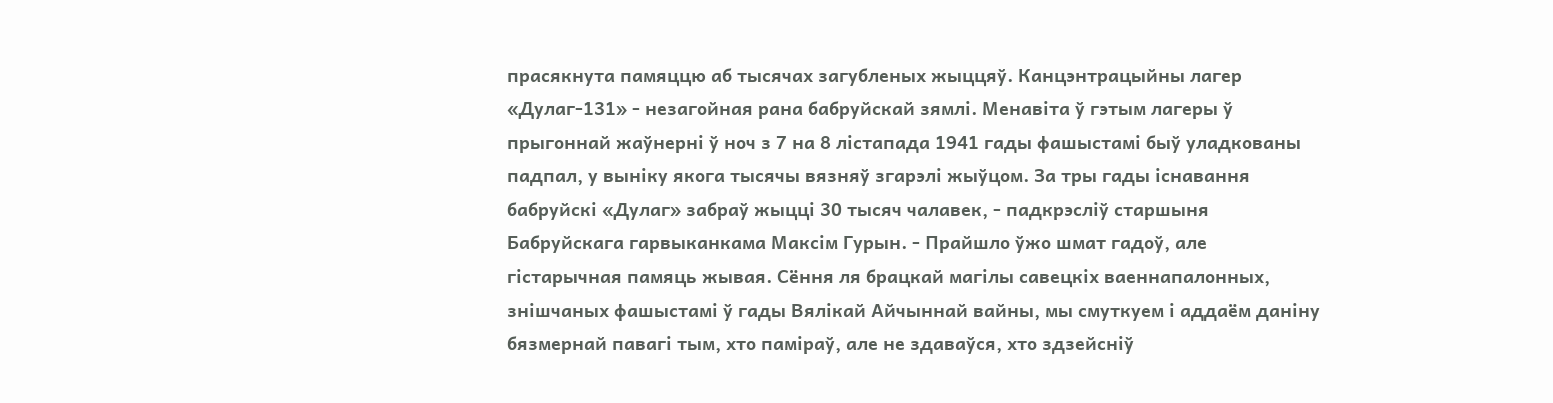прасякнута памяццю аб тысячах загубленых жыццяў. Канцэнтрацыйны лагер «Дулаг-131» - незагойная рана бабруйскай зямлі. Менавіта ў гэтым лагеры ў прыгоннай жаўнерні ў ноч з 7 на 8 лістапада 1941 гады фашыстамі быў уладкованы падпал, у выніку якога тысячы вязняў згарэлі жыўцом. За тры гады існавання бабруйскі «Дулаг» забраў жыцці 30 тысяч чалавек, - падкрэсліў старшыня Бабруйскага гарвыканкама Максім Гурын. - Прайшло ўжо шмат гадоў, але гістарычная памяць жывая. Сёння ля брацкай магілы савецкіх ваеннапалонных, знішчаных фашыстамі ў гады Вялікай Айчыннай вайны, мы смуткуем і аддаём даніну бязмернай павагі тым, хто паміраў, але не здаваўся, хто здзейсніў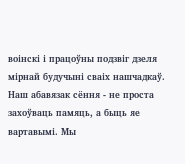воінскі і працоўны подзвіг дзеля мірнай будучыні сваіх нашчадкаў. Наш абавязак сёння - не проста захоўваць памяць, а быць яе вартавымі. Мы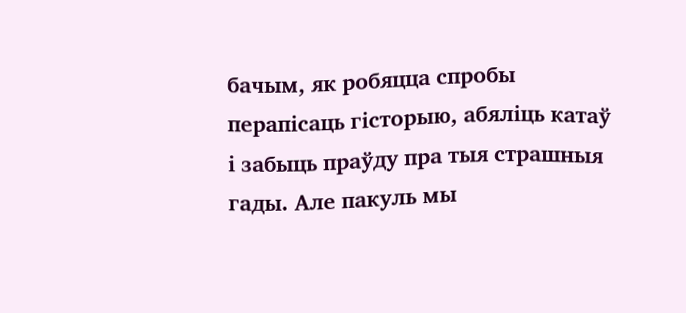бачым, як робяцца спробы перапісаць гісторыю, абяліць катаў і забыць праўду пра тыя страшныя гады. Але пакуль мы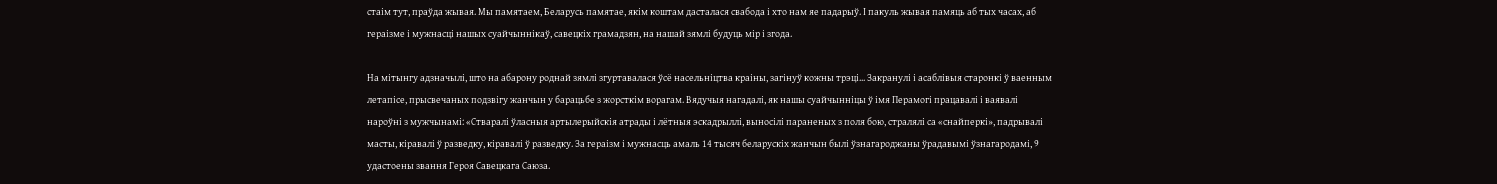стаім тут, праўда жывая. Мы памятаем, Беларусь памятае, якім коштам дасталася свабода і хто нам яе падарыў. І пакуль жывая памяць аб тых часах, аб гераізме і мужнасці нашых суайчыннікаў, савецкіх грамадзян, на нашай зямлі будуць мір і згода.

На мітынгу адзначылі, што на абарону роднай зямлі згуртавалася ўсё насельніцтва краіны, загінуў кожны трэці... Закранулі і асаблівыя старонкі ў ваенным летапісе, прысвечаных подзвігу жанчын у барацьбе з жорсткім ворагам. Вядучыя нагадалі, як нашы суайчынніцы ў імя Перамогі працавалі і ваявалі нароўні з мужчынамі: «Стваралі ўласныя артылерыйскія атрады і лётныя эскадрыллі, выносілі параненых з поля бою, стралялі са «снайперкі», падрывалі масты, кіравалі ў разведку, кіравалі ў разведку. За гераізм і мужнасць амаль 14 тысяч беларускіх жанчын былі ўзнагароджаны ўрадавымі ўзнагародамі, 9 удастоены звання Героя Савецкага Саюза.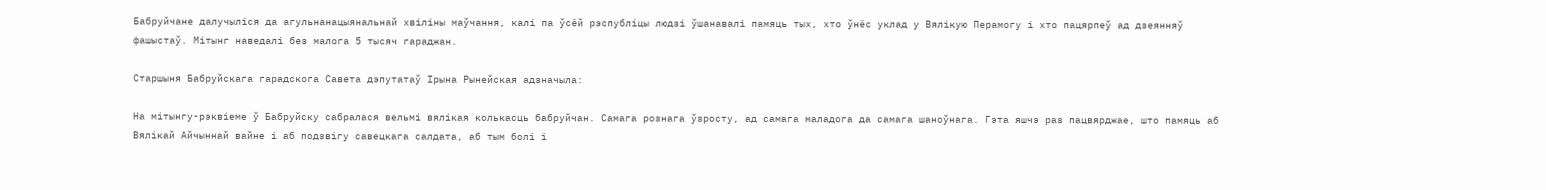Бабруйчане далучыліся да агульнанацыянальнай хвіліны маўчання, калі па ўсёй рэспубліцы людзі ўшанавалі памяць тых, хто ўнёс уклад у Вялікую Перамогу і хто пацярпеў ад дзеянняў фашыстаў. Мітынг наведалі без малога 5 тысяч гараджан.

Старшыня Бабруйскага гарадскога Савета дэпутатаў Ірына Рынейская адзначыла:

На мітынгу-рэквіеме ў Бабруйску сабралася вельмі вялікая колькасць бабруйчан. Самага рознага ўзросту, ад самага маладога да самага шаноўнага. Гэта яшчэ раз пацвярджае, што памяць аб Вялікай Айчыннай вайне і аб подзвігу савецкага салдата, аб тым болі і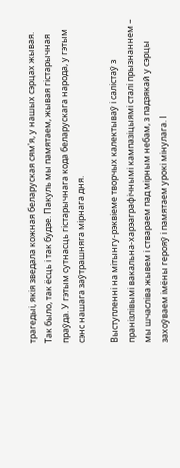трагедыі, якія зведала кожная беларуская сям'я, у нашых сэрцах жывая. Так было, так ёсць і так будзе. Пакуль мы памятаем, жывая гістарычная праўда. У гэтым сутнасць гістарычнага кода беларускага народа, у гэтым сэнс нашага заўтрашняга мірнага дня.

Выступленні на мітынгу-рэквіеме творчых калектываў і салістаў з пранізлівымі вакальна-харэаграфічнымі кампазіцыямі сталі прызнаннем – мы шчасліва жывем і ствараем пад мірным небам, з падзякай у сэрцы захоўваем імёны герояў і памятаем урокі мінулага. І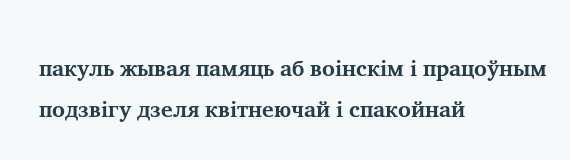пакуль жывая памяць аб воінскім і працоўным подзвігу дзеля квітнеючай і спакойнай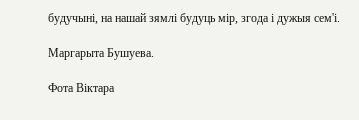будучыні, на нашай зямлі будуць мір, згода і дужыя сем'і.

Маргарыта Бушуева.

Фота Віктара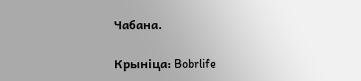Чабана.

Крынiца: Bobrlife